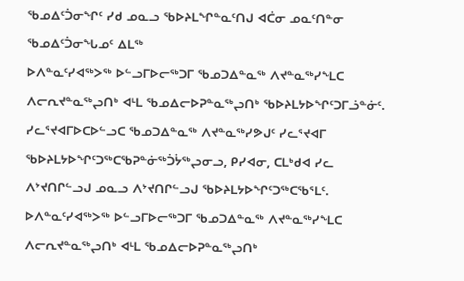ᖃᓄᐃᑦᑑᓂᖏᑦ ᓯᑯ ᓄᓇᓗ ᖃᐅᔨᒪᖏᓐᓇᑦᑎᒍ ᐊᑖᓂ ᓄᓇᑦᑎᓐᓂ ᖃᓄᐃᑦᑑᓂᖓᓄᑦ ᐃᒪᖅ
ᐅᐱᓐᓇᑦᓯᐊᖅᐳᖅ ᐅᓪᓗᒥᐅᓕᖅᑐᒥ ᖃᓄᑐᐃᓐᓇᖅ ᐱᔪᓐᓇᖅᓯᖕᒪᑕ ᐱᓕᕆᔪᓐᓇᖅᖢᑎᒃ ᐊᒻᒪ ᖃᓄᐃᓕᐅᕈᓐᓇᖅᖢᑎᒃ ᖃᐅᔨᒪᔭᐅᖏᑦᑐᒥᓘᓐᓃᑦ. ᓯᓚᕐᔪᐊᒥᐅᑕᐅᓪᓗᑕ ᖃᓄᑐᐃᓐᓇᖅ ᐱᔪᓐᓇᖅᓯᕗᒍᑦ ᓯᓚᕐᔪᐊᒥ ᖃᐅᔨᒪᔭᐅᖏᑦᑐᖅᑕᖃᕈᓐᓃᖅᑑᔮᖅᖢᓂᓗ, ᑭᓯᐊᓂ, ᑕᒪᒃᑯᐊ ᓯᓚ ᐱᔾᔪᑎᒋᓪᓗᒍ ᓄᓇᓗ ᐱᔾᔪᑎᒋᓪᓗᒍ ᖃᐅᔨᒪᔭᐅᖏᑦᑐᖅᑕᖃᕐᒪᑦ.
ᐅᐱᓐᓇᑦᓯᐊᖅᐳᖅ ᐅᓪᓗᒥᐅᓕᖅᑐᒥ ᖃᓄᑐᐃᓐᓇᖅ ᐱᔪᓐᓇᖅᓯᖕᒪᑕ ᐱᓕᕆᔪᓐᓇᖅᖢᑎᒃ ᐊᒻᒪ ᖃᓄᐃᓕᐅᕈᓐᓇᖅᖢᑎᒃ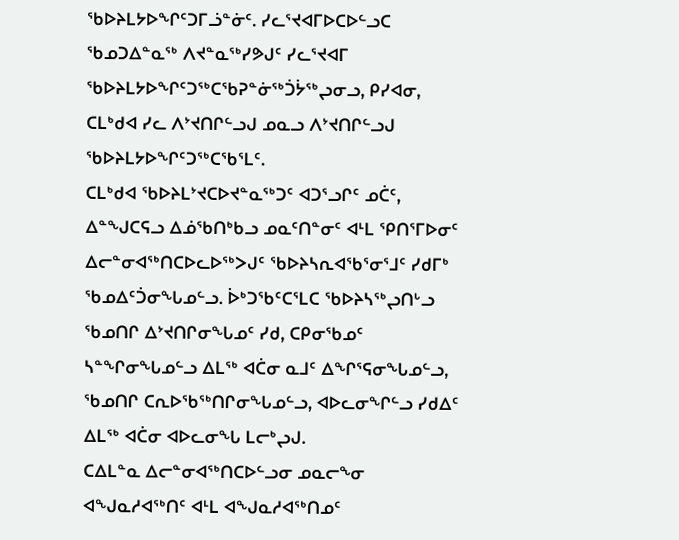ᖃᐅᔨᒪᔭᐅᖏᑦᑐᒥᓘᓐᓃᑦ. ᓯᓚᕐᔪᐊᒥᐅᑕᐅᓪᓗᑕ ᖃᓄᑐᐃᓐᓇᖅ ᐱᔪᓐᓇᖅᓯᕗᒍᑦ ᓯᓚᕐᔪᐊᒥ ᖃᐅᔨᒪᔭᐅᖏᑦᑐᖅᑕᖃᕈᓐᓃᖅᑑᔮᖅᖢᓂᓗ, ᑭᓯᐊᓂ, ᑕᒪᒃᑯᐊ ᓯᓚ ᐱᔾᔪᑎᒋᓪᓗᒍ ᓄᓇᓗ ᐱᔾᔪᑎᒋᓪᓗᒍ ᖃᐅᔨᒪᔭᐅᖏᑦᑐᖅᑕᖃᕐᒪᑦ.
ᑕᒪᒃᑯᐊ ᖃᐅᔨᒪᔾᔪᑕᐅᔪᓐᓇᖅᑐᑦ ᐊᑐᕐᓗᒋᑦ ᓄᑖᑦ, ᐃᓐᖑᑕᕋᓗ ᐃᓅᖃᑎᒃᑲᓗ ᓄᓇᑦᑎᓐᓂᑦ ᐊᒻᒪ ᕿᑎᕐᒥᐅᓂᑦ ᐃᓕᓐᓂᐊᖅᑎᑕᐅᓚᐅᖅᐳᒍᑦ ᖃᐅᔨᓴᕆᐊᖃᕐᓂᕐᒧᑦ ᓯᑯᒥᒃ ᖃᓄᐃᑦᑑᓂᖓᓄᓪᓗ. ᐆᒃᑐᖃᑦᑕᕐᒪᑕ ᖃᐅᔨᓴᖅᖢᑎᒡᓗ ᖃᓄᑎᒋ ᐃᔾᔪᑎᒋᓂᖓᓄᑦ ᓯᑯ, ᑕᑭᓂᖃᓄᑦ ᓴᓐᖏᓂᖓᓄᓪᓗ ᐃᒪᖅ ᐊᑖᓂ ᓇᒧᑦ ᐃᖏᕐᕋᓂᖓᓄᓪᓗ, ᖃᓄᑎᒋ ᑕᕆᐅᖃᖅᑎᒋᓂᖓᓄᓪᓗ, ᐊᐅᓚᓂᖏᓪᓗ ᓯᑯᐃᑦ ᐃᒪᖅ ᐊᑖᓂ ᐊᐅᓚᓂᖓ ᒪᓕᒃᖢᒍ.
ᑕᐃᒪᓐᓇ ᐃᓕᓐᓂᐊᖅᑎᑕᐅᓪᓗᓂ ᓄᓇᓕᖕᓂ ᐊᖑᓇᓱᐊᖅᑎᑦ ᐊᒻᒪ ᐊᖑᓇᓱᐊᖅᑎᓄᑦ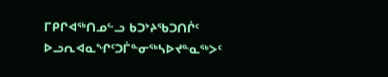ᒥᑭᒋᐊᖅᑎᓄᓪᓗ ᑲᑐᔾᔨᖃᑐᑎᒌᑦ ᐅᓗᕆᐊᓇᖏᑦᑐᒦᓐᓂᖅᓴᐅᔪᓐᓇᖅᐳᑦ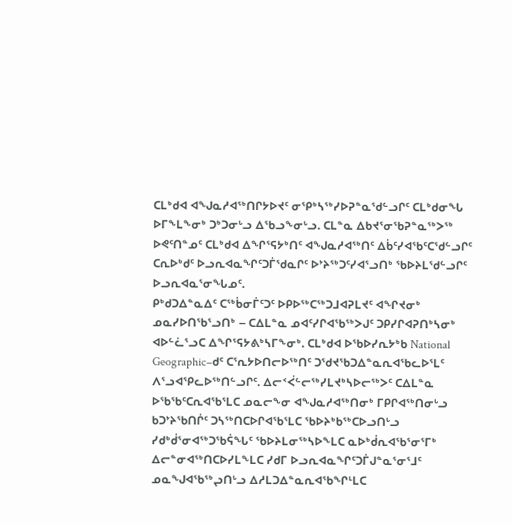ᑕᒪᒃᑯᐊ ᐊᖑᓇᓱᐊᖅᑎᒋᔭᐅᔪᑦ ᓂᕿᒃᓴᖅᓯᐅᕈᓐᓇᖁᓪᓗᒋᑦ ᑕᒪᒃᑯᓂᖓ ᐅᒥᖕᒪᖕᓂᒃ ᑐᒃᑐᓂᒡᓗ ᐃᖃᓗᖕᓂᒡᓗ. ᑕᒪᓐᓇ ᐃᑲᔪᕐᓂᖃᕈᓐᓇᖅᐳᖅ ᐅᕙᑦᑎᓐᓄᑦ ᑕᒪᒃᑯᐊ ᐃᖏᕐᕋᔭᒃᑎᑦ ᐊᖑᓇᓱᐊᖅᑎᑦ ᐃᑳᑦᓯᐊᖃᑦᑕᖁᓪᓗᒋᑦ ᑕᕆᐅᒃᑯᑦ ᐅᓗᕆᐊᓇᖏᑦᑐᒦᖁᓇᒋᑦ ᐅᔾᔨᖅᑐᑦᓯᐊᕐᓗᑎᒃ ᖃᐅᔨᒪᖁᓪᓗᒋᑦ ᐅᓗᕆᐊᓇᕐᓂᖓᓄᑦ.
ᑭᒃᑯᑐᐃᓐᓇᐃᑦ ᑕᖅᑳᓂᒦᑦᑐᑦ ᐅᑭᐅᖅᑕᖅᑐᒧᐊᕈᒪᔪᑦ ᐊᖏᔪᓂᒃ ᓄᓇᓯᐅᑎᖃᕐᓗᑎᒃ – ᑕᐃᒪᓐᓇ ᓄᐊᑦᓯᒋᐊᖃᖅᐳᒍᑦ ᑐᑭᓯᒋᐊᕈᑎᒃᓴᓂᒃ ᐊᐅᓪᓛᕐᓗᑕ ᐃᖏᕐᕋᔭᕕᒃᓴᒥᖕᓂᒃ. ᑕᒪᒃᑯᐊ ᐅᖃᐅᓯᕆᔭᒃᑲ National Geographic–ᑯᑦ ᑕᕐᕆᔭᐅᑎᓕᐅᖅᑎᑦ ᑐᖁᔪᖃᑐᐃᓐᓇᕆᐊᖃᓚᐅᕐᒪᑦ ᐱᕐᓗᐊᕿᓚᐅᖅᑎᓪᓗᒋᑦ. ᐃᓕᑉᐹᓪᓕᖅᓯᒪᔪᒃᓴᐅᓕᖅᐳᑦ ᑕᐃᒪᓐᓇ ᐅᖃᖃᑦᑕᕆᐊᖃᕐᒪᑕ ᓄᓇᓕᖕᓂ ᐊᖑᓇᓱᐊᖅᑎᓂᒃ ᒥᑭᒋᐊᖅᑎᓂᒡᓗ ᑲᑐᔾᔨᖃᑎᒌᑦ ᑐᓴᖅᑎᑕᐅᒋᐊᖃᕐᒪᑕ ᖃᐅᔨᒃᑲᖅᑕᐅᓗᑎᒡᓗ ᓯᑯᒃᑰᕐᓂᐊᖅᑐᖃᕌᖓᑦ ᖃᐅᔨᒪᓂᖅᓴᐅᖕᒪᑕ ᓇᐅᒃᑰᕆᐊᖃᕐᓂᕐᒥᒃ ᐃᓕᓐᓂᐊᖅᑎᑕᐅᓯᒪᖕᒪᑕ ᓯᑯᒥ ᐅᓗᕆᐊᓇᖏᑦᑐᒦᒍᓐᓇᕐᓂᕐᒧᑦ ᓄᓇᖑᐊᖃᖅᖢᑎᒡᓗ ᐃᓱᒪᑐᐃᓐᓇᕆᐊᖃᖏᒻᒪᑕ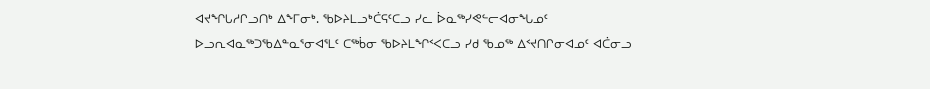ᐊᔪᖏᒐᓱᒋᓗᑎᒃ ᐃᖕᒥᓂᒃ. ᖃᐅᔨᒪᓗᒃᑖᕋᑦᑕᓗ ᓯᓚ ᐆᓇᖅᓯᕙᓪᓕᐊᓂᖓᓄᑦ ᐅᓗᕆᐊᓇᖅᑐᖃᐃᓐᓇᕐᓂᐊᕐᒪᑦ ᑕᖅᑳᓂ ᖃᐅᔨᒪᖏᑉᐸᑕᓗ ᓯᑯ ᖃᓄᖅ ᐃᑉᔪᑎᒋᓂᐊᓄᑦ ᐊᑖᓂᓗ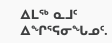ᐃᒪᖅ ᓇᒧᑦ ᐃᖏᕐᕋᓂᖓᓄᑦ.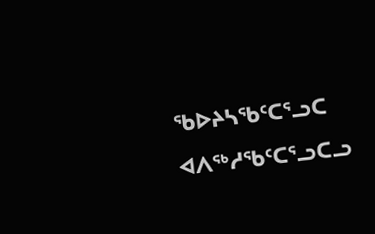ᖃᐅᔨᓴᖃᑦᑕᕐᓗᑕ ᐊᐱᖅᓱᖃᑦᑕᕐᓗᑕᓗ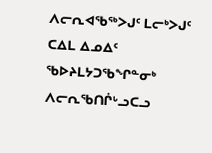ᐱᓕᕆᐊᖃᖅᐳᒍᑦ ᒪᓕᒃᐳᒍᑦ ᑕᐃᒪ ᐃᓄᐃᑦ ᖃᐅᔨᒪᔭᑐᖃᖏᓐᓂᒃ ᐱᓕᕆᖃᑎᒌᒡᓗᑕᓗ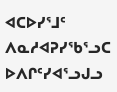ᐊᑕᐅᓯᕐᒧᑦ ᐱᓇᓱᐊᕈᓯᖃᕐᓗᑕ ᐅᐱᒋᑦᓯᐊᕐᓗᒍᓗ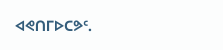ᐊᕙᑎᒥᐅᑕᕗᑦ.